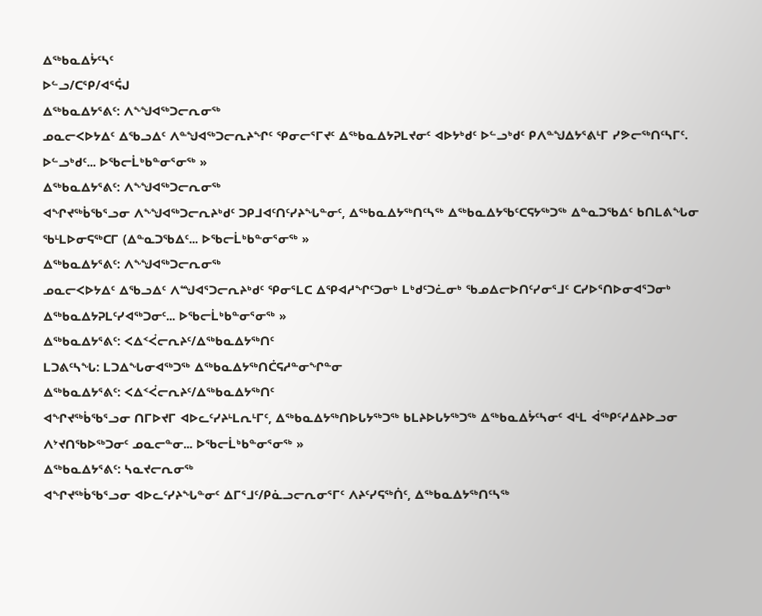ᐃᖅᑲᓇᐃᔮᑦᓴᑦ
ᐅᓪᓗ/ᑕᕐᑭ/ᐊᕐᕌᒍ
ᐃᖅᑲᓇᐃᔭᕐᕕᑦ: ᐱᖕᖑᐊᖅᑐᓕᕆᓂᖅ
ᓄᓇᓕᐸᐅᔭᐃᑦ ᐃᖃᓗᐃᑦ ᐱᓐᖑᐊᖅᑐᓕᕆᔨᖏᑦ ᕿᓂᓕᕐᒥᔪᑦ ᐃᖅᑲᓇᐃᔭᕈᒪᔪᓂᑦ ᐊᐅᔭᒃᑯᑦ ᐅᓪᓗᒃᑯᑦ ᑭᐱᓐᖑᐃᔭᕐᕕᒻᒥ ᓯᕗᓕᖅᑎᑦᓴᒥᑦ. ᐅᓪᓗᒃᑯᑦ... ᐅᖃᓕᒫᒃᑲᓐᓂᕐᓂᖅ »
ᐃᖅᑲᓇᐃᔭᕐᕕᑦ: ᐱᖕᖑᐊᖅᑐᓕᕆᓂᖅ
ᐊᖏᔪᖅᑳᖃᕐᓗᓂ ᐱᖕᖑᐊᖅᑐᓕᕆᔨᒃᑯᑦ ᑐᑭᒧᐊᑦᑎᑦᓯᔨᖓᓐᓂᑦ, ᐃᖅᑲᓇᐃᔭᖅᑎᑦᓴᖅ ᐃᖅᑲᓇᐃᔭᖃᑦᑕᕋᔭᖅᑐᖅ ᐃᓐᓇᑐᖃᐃᑦ ᑲᑎᒪᕕᖓᓂ ᖃᒻᒪᐅᓂᕋᖅᑕᒥ (ᐃᓐᓇᑐᖃᐃᑦ... ᐅᖃᓕᒫᒃᑲᓐᓂᕐᓂᖅ »
ᐃᖅᑲᓇᐃᔭᕐᕕᑦ: ᐱᖕᖑᐊᖅᑐᓕᕆᓂᖅ
ᓄᓇᓕᐸᐅᔭᐃᑦ ᐃᖃᓗᐃᑦ ᐱᙳᐊᕐᑐᓕᕆᔨᒃᑯᑦ ᕿᓂᕐᒪᑕ ᐃᕿᐊᓱᖏᑦᑐᓂᒃ ᒪᒃᑯᑦᑐᓛᓂᒃ ᖃᓄᐃᓕᐅᑎᑦᓯᓂᕐᒧᑦ ᑕᓯᐅᕐᑎᐅᓂᐊᕐᑐᓂᒃ ᐃᖅᑲᓇᐃᔭᕈᒪᑦᓯᐊᖅᑐᓂᑦ... ᐅᖃᓕᒫᒃᑲᓐᓂᕐᓂᖅ »
ᐃᖅᑲᓇᐃᔭᕐᕕᑦ: ᐸᐃᑉᐹᓕᕆᔨᑦ/ᐃᖅᑲᓇᐃᔭᖅᑎᑦ
ᒪᑐᕕᑦᓴᖓ: ᒪᑐᐃᖓᓂᐊᖅᑐᖅ ᐃᖅᑲᓇᐃᔭᖅᑎᑖᕋᓱᓐᓂᖏᓐᓂ
ᐃᖅᑲᓇᐃᔭᕐᕕᑦ: ᐸᐃᑉᐹᓕᕆᔨᑦ/ᐃᖅᑲᓇᐃᔭᖅᑎᑦ
ᐊᖏᔪᖅᑳᖃᕐᓗᓂ ᑎᒥᐅᔪᒥ ᐊᐅᓚᑦᓯᔨᒻᒪᕆᒻᒥᑦ, ᐃᖅᑲᓇᐃᔭᖅᑎᐅᒐᔭᖅᑐᖅ ᑲᒪᔨᐅᒐᔭᖅᑐᖅ ᐃᖅᑲᓇᐃᔮᑦᓴᓂᑦ ᐊᒻᒪ ᐋᖅᑭᑦᓱᐃᔨᐅᓗᓂ ᐱᔾᔪᑎᖃᐅᖅᑐᓂᑦ ᓄᓇᓕᓐᓂ... ᐅᖃᓕᒫᒃᑲᓐᓂᕐᓂᖅ »
ᐃᖅᑲᓇᐃᔭᕐᕕᑦ: ᓴᓇᔪᓕᕆᓂᖅ
ᐊᖏᔪᖅᑳᖃᕐᓗᓂ ᐊᐅᓚᑦᓯᔨᖓᓐᓂᑦ ᐃᒥᕐᒧᑦ/ᑭᓈᓗᓕᕆᓂᕐᒥᑦ ᐱᔨᑦᓯᕋᖅᑏᑦ, ᐃᖅᑲᓇᐃᔭᖅᑎᑦᓴᖅ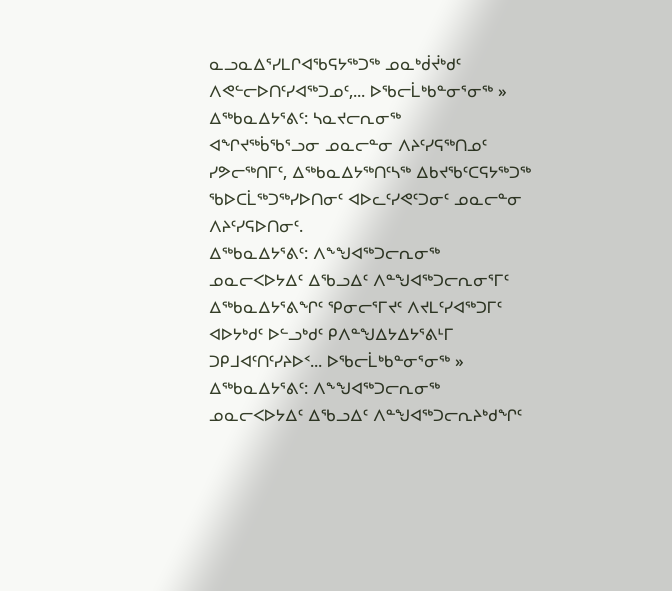ᓇᓗᓇᐃᕐᓯᒪᒋᐊᖃᕋᔭᖅᑐᖅ ᓄᓇᒃᑰᔫᒃᑯᑦ ᐱᕙᓪᓕᐅᑎᑦᓯᐊᖅᑐᓄᑦ,... ᐅᖃᓕᒫᒃᑲᓐᓂᕐᓂᖅ »
ᐃᖅᑲᓇᐃᔭᕐᕕᑦ: ᓴᓇᔪᓕᕆᓂᖅ
ᐊᖏᔪᖅᑳᖃᕐᓗᓂ ᓄᓇᓕᓐᓂ ᐱᔨᑦᓯᕋᖅᑎᓄᑦ ᓯᕗᓕᖅᑎᒥᑦ, ᐃᖅᑲᓇᐃᔭᖅᑎᑦᓴᖅ ᐃᑲᔪᖃᑦᑕᕋᔭᖅᑐᖅ ᖃᐅᑕᒫᖅᑐᖅᓯᐅᑎᓂᑦ ᐊᐅᓚᑦᓯᕙᑦᑐᓂᑦ ᓄᓇᓕᓐᓂ ᐱᔨᑦᓯᕋᐅᑎᓂᑦ.
ᐃᖅᑲᓇᐃᔭᕐᕕᑦ: ᐱᖕᖑᐊᖅᑐᓕᕆᓂᖅ
ᓄᓇᓕᐸᐅᔭᐃᑦ ᐃᖃᓗᐃᑦ ᐱᓐᖑᐊᖅᑐᓕᕆᓂᕐᒥᑦ ᐃᖅᑲᓇᐃᔭᕐᕕᖏᑦ ᕿᓂᓕᕐᒥᔪᑦ ᐱᔪᒪᑦᓯᐊᖅᑐᒥᑦ ᐊᐅᔭᒃᑯᑦ ᐅᓪᓗᒃᑯᑦ ᑭᐱᓐᖑᐃᔭᐃᔭᕐᕕᒻᒥ ᑐᑭᒧᐊᑦᑎᑦᓯᔨᐅᑉ... ᐅᖃᓕᒫᒃᑲᓐᓂᕐᓂᖅ »
ᐃᖅᑲᓇᐃᔭᕐᕕᑦ: ᐱᖕᖑᐊᖅᑐᓕᕆᓂᖅ
ᓄᓇᓕᐸᐅᔭᐃᑦ ᐃᖃᓗᐃᑦ ᐱᓐᖑᐊᖅᑐᓕᕆᔨᒃᑯᖏᑦ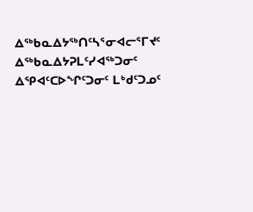ᐃᖅᑲᓇᐃᔭᖅᑎᑦᓴᕐᓂᐊᓕᕐᒥᔪᑦ ᐃᖅᑲᓇᐃᔭᕈᒪᑦᓯᐊᖅᑐᓂᑦ ᐃᕿᐊᑦᑕᐅᖏᑦᑐᓂᑦ ᒪᒃᑯᑦᑐᓄᑦ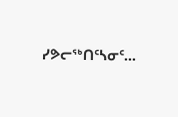ᓯᕗᓕᖅᑎᑦᓴᓂᑦ...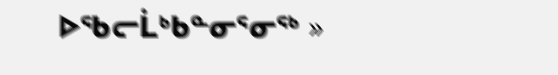ᐅᖃᓕᒫᒃᑲᓐᓂᕐᓂᖅ »